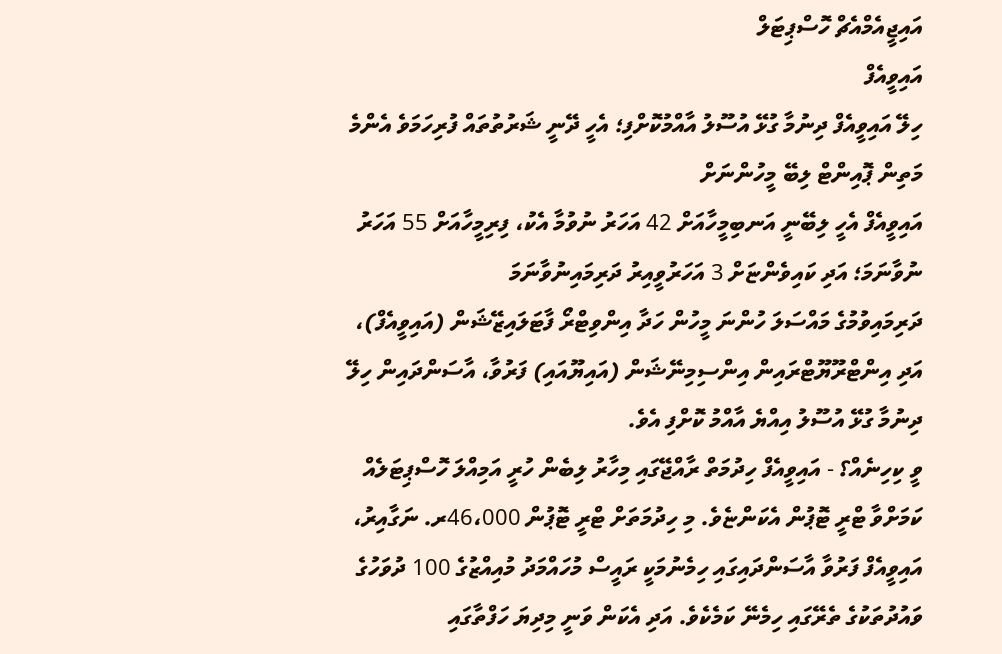އައިޖީއެމްއެޗް ހޮސްޕިޓަލް
އައިވީއެފް
ހިލޭ އައިވީއެފް ދިނުމާ ގުޅޭ އުސޫލު އާއްމުކޮށްފި؛ އެހީ ދޭނީ ޝަރުތުތައް ފުރިހަމަވެ އެންމެ މަތިން ޕޮއިންޓް ލިބޭ މީހުންނަށް
އައިވީއެފް އެހީ ލިބޭނީ އަނބިމީހާއަށް 42 އަހަރު ނުވުމާ އެކު، ފިރިމީހާއަށް 55 އަހަރު ނުވާނަމަ؛ އަދި ކައިވެންޏަށް 3 އަހަރުވީއިރު ދަރިމައިނުވާނަމަ
ދަރިމައިވުމުގެ މައްސަލަ ހުންނަ މީހުން ހަދާ އިންވިޓްރޯ ފާޓަލައިޒޭޝަން (އައިވީއެފް)، އަދި އިންޓްރޫޔޫޓްރައިން އިންސިމިނޭޝަން (އައިޔޫއައި) ފަރުވާ، އާސަންދައިން ހިލޭ ދިނުމާ ގުޅޭ އުސޫލު އިއްޔެ އާއްމު ކޮށްފި އެވެ.
ވީ ކިހިނެއް؟ - އައިވީއެފް ހިދުމަތް ރާއްޖޭގައި މިހާރު ލިބެން ހުރީ އަމިއްލަ ހޮސްޕިޓަލެއް ކަމަށްވާ ޓްރީ ޓޮޕުން އެކަންޏެވެ. މި ހިދުމަތަށް ޓްރީ ޓޮޕުން 46،000ރ. ނަގާއިރު، އައިވީއެފް ފަރުވާ އާސަންދައިގައި ހިމެނުމަކީ ރައީސް މުހައްމަދު މުއިއްޒުގެ 100 ދުވަހުގެ ވައުދުތަކުގެ ތެރޭގައި ހިމެނޭ ކަމެކެވެ. އަދި އެކަން ވަނީ މިދިޔަ ހަފްތާގައި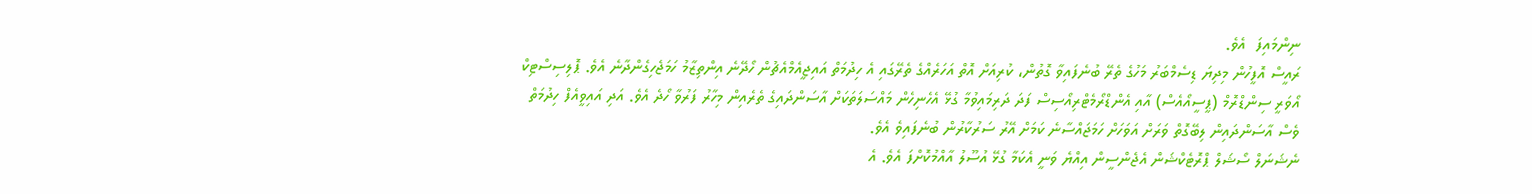ނިންމައިފަ  އެވެ.
ރައީސް އޮފީހުން މިދިޔަ ޑިސެމްބަރު މަހުގެ ތެރޭ ބުނެފައިވާ ގޮތުން، ކުރިއަށް އޮތް އަހަރެއްގެ ތެރޭގައި އެ ހިދުމަތް އައިޖީއެމްއެޗުން ހޯދޭނެ އިންތިޒާމު ހަމަޖެހިގެންދާނެ އެވެ. ޕޮލިސިސްޓިކް އޯވަރީ ސިންޑްރޮމް (ޕީސީއޯއެސް) އާއި އެންޑްރޯމެޓްރިއޯސިސް ފަދަ ދަރިމައިވުމާ ގުޅޭ އެހެނިހެން މައްސަލަތަކަށް އާސަންދައިގެ ތެރެއިން މިހާރު ފަރުވާ ހޯދެ އެވެ. އަދި އައިވީއެފް ހިދުމަތް ވެސް އާސަންދައިން ލިބޭގޮތް ވަރަށް އަވަހަށް ހަމަޖައްސާނެ ކަމަށް އޭރު ސަރުކާރުން ބުނެފައިވެ އެވެ.
ނެޝަނަލް ސޯޝަލް ޕްރޮޓެކްޝަން އެޖެންސީން އިއްޔެ ވަނީ އެކަމާ ގުޅޭ އުސޫލު އާއްމުކޮށްފަ އެވެ. އެ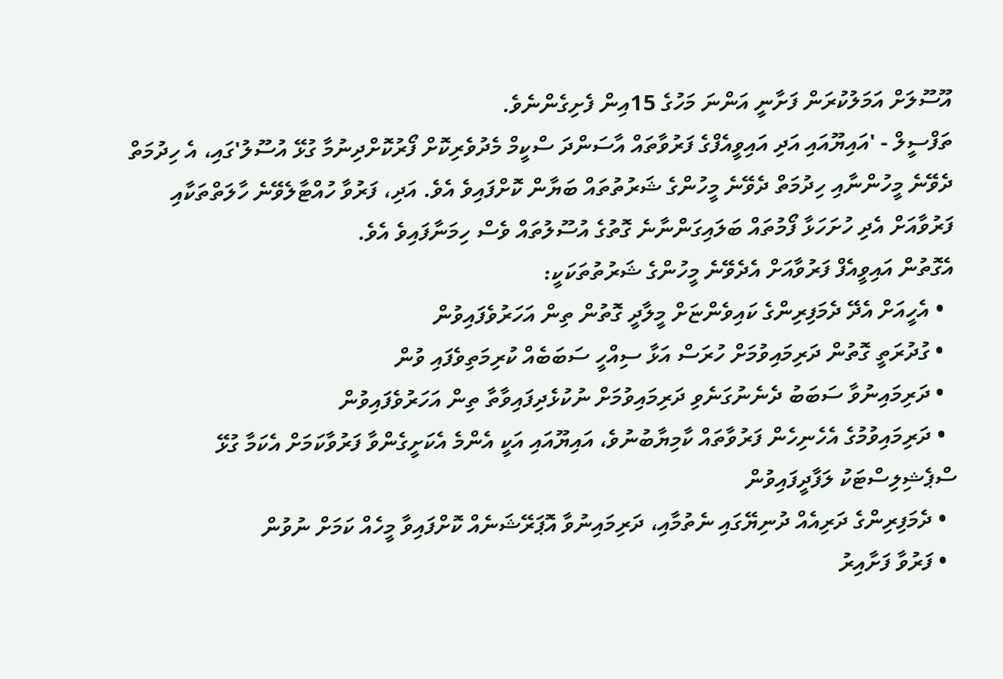އޫސޫލަށް އަމަލުކުރަން ފަށާނީ އަންނަ މަހުގެ 15އިން ފެށިގެންނެވެ.
ތަފްސީލް - 'އައިޔޫއައި އަދި އައިވީއެފްގެ ފަރުވާތައް އާސަންދަ ސްކީމް މެދުވެރިކޮށް ފޯރުކޮށްދިނުމާ ގުޅޭ އުސޫލު'ގައި، އެ ހިދުމަތް ދެވޭނެ މީހުންނާއި ހިދުމަތް ދެވޭނެ މީހުންގެ ޝަރުތުތައް ބަޔާން ކޮށްފައިވެ އެވެ. އަދި، ފަރުވާ ހުއްޓާލެވޭނެ ހާލަތްތަކާއި ފަރުވާއަށް އެދި ހުށަހަޅާ ފޯމުތައް ބަލައިގަންނާނެ ގޮތުގެ އުސޫލުތައް ވެސް ހިމަނާފައިވެ އެވެ.
އެގޮތުން އައިވީއެފް ފަރުވާއަށް އެދެވޭނެ މީހުންގެ ޝަރުތުތަކަކީ:
  • އެހީއަށް އެދޭ ދެމަފިރިންގެ ކައިވެންޏަށް މީލާދީ ގޮތުން ތިން އަހަރުވެފައިވުން
  • ގުދުރަތީ ގޮތުން ދަރިމައިވުމަށް ހުރަސް އަޅާ ސިއްހީ ސަބަބެއް ކުރިމަތިވެފައި ވުން
  • ދަރިމައިނުވާ ސަބަބު ދެނެނުގަނެވި ދަރިމައިވުމަށް ނުކުޅެދިފައިވާތާ ތިން އަހަރުވެފައިވުން
  • ދަރިމައިވުމުގެ އެހެނިހެން ފަރުވާތައް ކާމިޔާބުނުވެ، އައިޔޫއައި އަކީ އެންމެ އެކަށީގެންވާ ފަރުވާކަމަށް އެކަމާ ގުޅޭ ސްޕެޝިލިސްޓަކު ލަފާދީފައިވުން
  • ދެމަފިރިންގެ ދަރިއެއް ދުނިޔޭގައި ނެތުމާއި، ދަރިމައިނުވާ އޮޕަރޭޝަނެއް ކޮށްފައިވާ މީހެއް ކަމަށް ނުވުން
  • ފަރުވާ ފަށާއިރު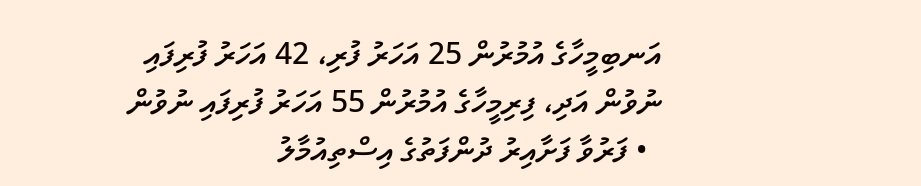އަނބިމީހާގެ އުމުރުން 25 އަހަރު ފުރި، 42 އަހަރު ފުރިފައި ނުވުން އަދި، ފިރިމީހާގެ އުމުރުން 55 އަހަރު ފުރިފައި ނުވުން
  • ފަރުވާ ފަށާއިރު ދުންފަތުގެ އިސްތިއުމާލު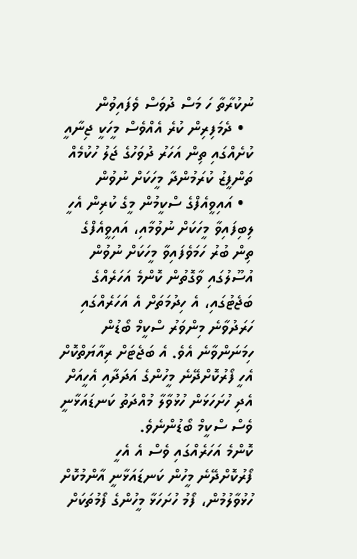ނުކުރާތާ ހަ މަސް ދުވަސް ވެފައިވުން
  • ދެމަފިރިން ކުރެ އެއްވެސް މީހަކީ ޖިނާއީ ކުށެއްގައި ތިން އަހަރު ދުވަހުގެ ޖަލު ހުކުމެއް ތަންފީޒު ކުރަމުންދާ މީހަކަށް ނުވުން
  • އައިވީއެފްގެ ސްކީމުން މީގެ ކުރިން އެހީ ލިބިފައިވާ މީހަކަށް ނުވުމާއި، އައިވީއެފްގެ ތިން ބުރު ހަމަވެފައިވާ މީހަކަށް ނުވުން
އުސޫލުގައި ވާގޮތުން ކޮންމެ އަހަރެއްގެ ބަޖެޓުގައި، އެ ހިދުމަތަށް އެ އަހަރެއްގައި ހަރަދުވާނެ މިންވަރު ސްކީމް ބޯޑުން ހިމަނަންވާނެ އެވެ. އެ ބަޖެޓަށް ރިއާޔަތްކޮށް އެހީ ފޯރުކޮށްދޭނެ މީހުންގެ އަދަދާއި އެހީއަށް އެދި ހުށަހަޅަން ހުޅުވާލާ މުއްދަތު ކަނޑައަޅާނީ ވެސް ސްކީމް ބޯޑުންނެވެ.
ކޮންމެ އަހަރެއްގައި ވެސް އެ އެހީ ފޯރުކޮށްދޭނެ މީހުން ކަނޑައަޅާނީ އާންމުކޮށް ހުޅުވާލުމުން، ފޯމު ހުށަހަޅާ މީހުންގެ ފޯމުތަކަށް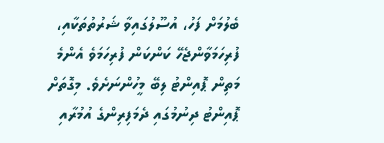ބެލުމަށް ފަހު، އުސޫލުގައިވާ ޝަރުތުތަކާއި، ފުރިހަމަވާންޖެހޭ ކަންކަން ފުރިހަމަވެ އެންމެ މަތިން ޕޮއިންޓު ލިބޭ މީހުންނަށެވެ. މިގޮތަށް ޕޮއިންޓު ދިނުމުގައި ދެމަފިރިންގެ އުމުރާއި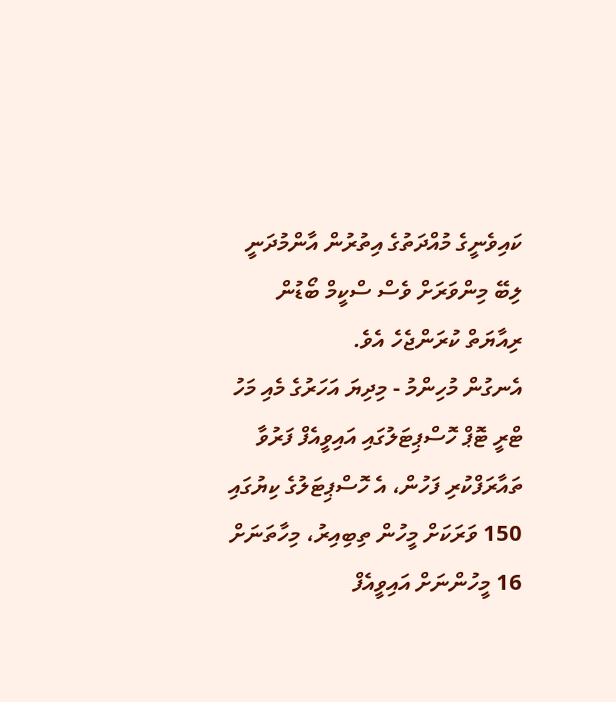ކައިވެނީގެ މުއްދަތުގެ އިތުރުން އާންމުދަނީ ލިބޭ މިންވަރަށް ވެސް ސްކީމް ބޯޑުން ރިއާޔަތް ކުރަންޖެހެ އެވެ.
އެނގުން މުހިންމު - މިދިޔަ އަހަރުގެ މެއި މަހު ޓްރީ ޓޮޕް ހޮސްޕިޓަލުގައި އައިވީއެފް ފަރުވާ ތައާރަފްކުރި ފަހުން، އެ ހޮސްޕިޓަލުގެ ކިޔުގައި 150 ވަރަކަށް މީހުން ތިބިއިރު، މިހާތަނަށް 16 މީހުންނަށް އައިވީއެފް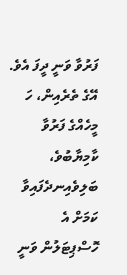ފަރުވާ ވަނީ ދީފަ އެވެ. އޭގެ ތެރެއިން، ހަ މީހެއްގެ ފަރުވާ ކާމިޔާބުވެ، ބަލިވެއިނދެފައިވާ ކަމަށް އެ ހޮސްޕިޓަލުން ވަނީ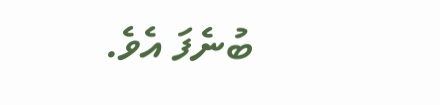ބުނެފަ އެވެ.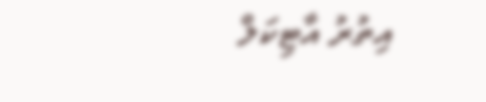އިތުރު އާޓިކަލް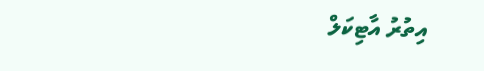އިތުރު އާޓިކަލް